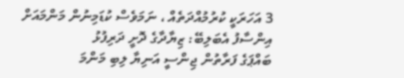3 އަހަރަކީ ކުރުމުއްދަތެއް ، ނަމަވެސް ކުޑަމިނުން މަންމައަށް އިންސާފު އެބަލިބޭ: ޒިޔާދާގެ ދޮށީ ދަރިފުޅު
ބައްޕަގެ ފަރާތުން ޖިންސީ އަނިޔާ ލިބި މަންމަ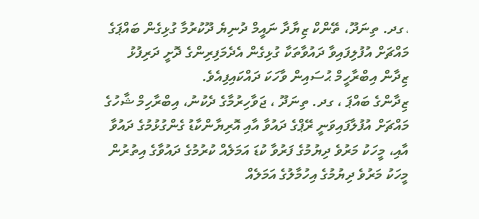، ގދ. ތިނަދޫ، ތޭންކް ޒިޔާދާ ނައީމް ދުނިޔެ ދޫކުރުމާ ގުޅިގެން ބައްޕަގެ މައްޗަށް އުފުލިފައިވާ ދައުވާތަކާ ގުޅިގެން އެދެމަފިރިންގެ ދޮށީ ދަރިފުޅު ޒިދާން އިބްރާހީމް ޙުސައިން ވާހަކަ ދައްކައިފިއެވެ.
ޒިދާންގެ ބައްޕަ ، ގދ. ތިނަދޫ ، ޖަވާހިރުމާގެ ދެކުނު، އިބްރާހިމް ޝާހުގެ މައްޗަށް އުފުލާފައިވަނީ ރޭޕްގެ ދައުވާ އާއި އޮރިޔާންކާޑު ގެންގުޅުމުގެ ދައުވާ އާއި، މީހަކު މަރުވެ ދިޔުމުގެ ފަރުވާ ކުޑަ އަމަލެއް ކުރުމުގެ ދައުވާގެ އިތުރުން މީހަކު މަރުވެ ދިޔުމުގެ އިހުމާލުގެ އަމަލެއް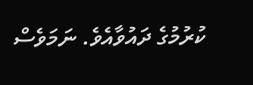ކުރުމުގެ ދައުވާއެވެ. ނަމަވެސް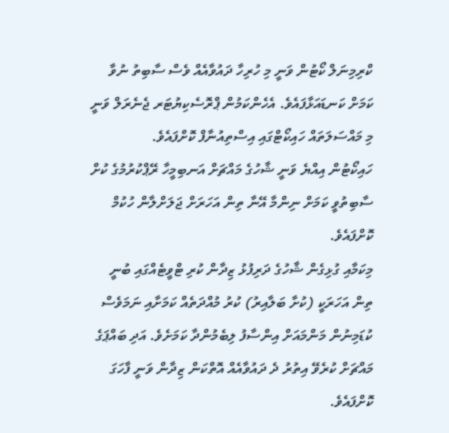ކްރިމިނަލް ކޯޓުން ވަނީ މި ހުރިހާ ދައުވާއެއް ވެސް ސާބިތު ނުވާ ކަމަށް ކަނޑައަޅާފައެވެ. އެހެންކަމުން ޕްރޮސެކިޔުޓަރ ޖެނެރަލް ވަނީ މި މައްސަލަތައް ހައިކޯޓްގައި އިސްތިއުނާފް ކޮށްފައެވެ.
ހައިކޯޓުން އިއްޔެ ވަނީ ޝާހުގެ މައްޗަށް އަނބިމީހާ ރޭޕްކުރުމުގެ ކުށް ސާބިތުވީ ކަމަށް ނިންމާ އޭނާ ތިން އަހަރަށް ޖަލަށްލާން ހުކުމް ކޮށްފައެވެ.
މިކަމާއި ގުޅިގެން ޝާހުގެ ދަރިފުޅު ޒިދާން ކުރި ޓްވީޓެއްގައި ބުނީ ތިން އަހަރަކީ (ކުށާ ބަލާއިރު) ކުރު މުއްދަތެއް ކަމަށާއި ނަމަވެސް ކުޑަމިނުން މަންމައަށް އިންސާފު ލިބެމުންދާ ކަމަށެވެ. އަދި ބައްޕަގެ މައްޗަށް ކުރެވޭ އިތުރު ދެ ދައުވާއެއް އޮތްކަން ޒިދާން ވަނީ ފާހަގަ ކޮށްފައެވެ.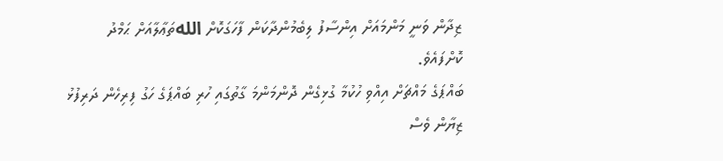ޒިދާން ވަނީ މަންމައަށް އިންސާފު ލިބެމުންދާކަން ފާހަގަކޮށް اللهތަޢާލާއަށް ޙަމްދު ކޮށްފައެވެ.
ބައްޕަގެ މައްޗަށް އިއްވި ހުކުމާ ގުޅިގެން ދޮންމަންމަ ގާތުގައި ހުރި ބައްޕަގެ ހަގު ފިރިހެން ދަރިފުޅު ޒިޔާން ވެސް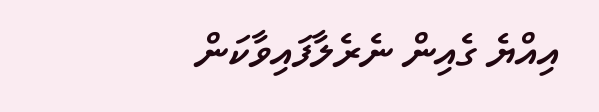އިއްޔެ ގެއިން ނެރެލާފައިވާކަން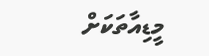މީޑިއާތަކަށް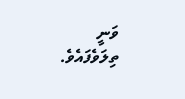ވަނީ ތިލަވެފައެވެ.